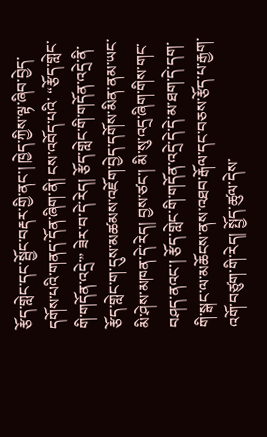རྩོད་གླེང་དང་སྦྱོང་བརྡར་གྱི་ནང་། ཁྱེད་ཀྱིས་ལྟ་ཞིབ་བྱེད་དགོས་པའི་གནད་དོན་ཞིག་ནི། ངས་འབོད་པའི་ “རྩོད་གླེང་གི་གདོན་འདྲེ་” ཟེར་བ་དེ་རེད། རྩོད་གླེང་གི་གདོན་འདྲེ་ནི་རྩོད་གླེང་ག་དུས་མཚམས་འཇོག་བྱེད་དགོས་མིན་ནམ་ཡང་མི་ཤེས་མཁན་དེ་རེད། བྱས་ཙང་། མི་སུ་འདྲ་ཞིག་གིས་གང་བཤད་ནའང་། རྩོད་གླེང་གི་གདོན་འདྲེ་དེ་དེ་མ་ཐག་དེ་དག་གི་སྒང་ལ་མཆོངས་ནས་འཐབ་རྒོལ་དང་བཅས་རྩོད་པ་རྒྱག་འགོ་བཙུག་གི་རེད། སྤྱོད་ཚུལ་དེས་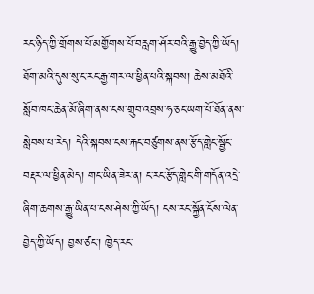རང་ཉིད་ཀྱི་གྲོགས་པོ་མགྱོགས་པོ་བརླག་ཤོར་བའི་རྒྱུ་བྱེད་ཀྱི་ཡོད། ཐོག་མའི་དུས་སུ་ང་རང་རྒྱ་གར་ལ་ཕྱིན་པའི་སྐབས། ཆེས་མཐོའི་སློབ་ཁང་ཆེན་མོ་ཞིག་ནས་ངས་གྲུབ་འབྲས་ཧ་ཅང་ཡག་པོ་ཐོན་ནས་སླེབས་པ་རེད། དེའི་སྐབས་ངས་རྐང་བཙུགས་ནས་རྩོད་གླེང་སྦྱོང་བརྡར་ལ་ཕྱིན་མེད། གང་ཡིན་ཟེར་ན། ང་རང་རྩོད་གླེང་གི་གདོན་འདྲེ་ཞིག་ཆགས་རྒྱུ་ཡིན་པ་ངས་ཤེས་ཀྱི་ཡོད། ངས་རང་སྐྱོན་ངོས་ལེན་བྱེད་ཀྱི་ཡོད། བྱས་ཙང་། ཁྱེད་རང་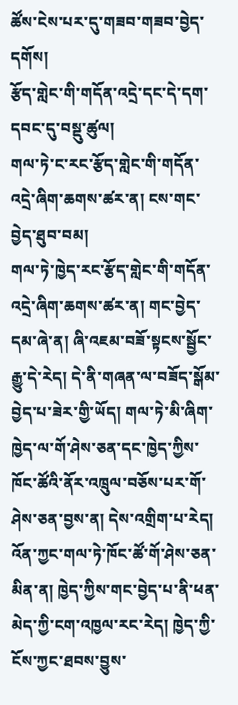ཚོས་ངེས་པར་དུ་གཟབ་གཟབ་བྱེད་དགོས།
རྩོད་གླེང་གི་གདོན་འདྲེ་དང་དེ་དག་དབང་དུ་བསྡུ་ཚུལ།
གལ་ཏེ་ང་རང་རྩོད་གླེང་གི་གདོན་འདྲེ་ཞིག་ཆགས་ཚར་ན། ངས་གང་བྱེད་ཐུབ་བམ།
གལ་ཏེ་ཁྱེད་རང་རྩོད་གླེང་གི་གདོན་འདྲེ་ཞིག་ཆགས་ཚར་ན། གང་བྱེད་དམ་ཞེ་ན། ཞི་འཇམ་བཟོ་སྟངས་སྦྱོང་རྒྱུ་དེ་རེད། དེ་ནི་གཞན་ལ་བཟོད་སྒོམ་བྱེད་པ་ཟེར་གྱི་ཡོད། གལ་ཏེ་མི་ཞིག་ཁྱེད་ལ་གོ་ཤེས་ཅན་དང་ཁྱེད་ཀྱིས་ཁོང་ཚོའི་ནོར་འཁྲུལ་བཅོས་པར་གོ་ཤེས་ཅན་བྱས་ན། དེས་འགྲིག་པ་རེད། འོན་ཀྱང་གལ་ཏེ་ཁོང་ཚོ་གོ་ཤེས་ཅན་མིན་ན། ཁྱེད་ཀྱིས་གང་བྱེད་པ་ནི་ཕན་མེད་ཀྱི་ངག་འཁྱལ་རང་རེད། ཁྱེད་ཀྱི་ངོས་ཀྱང་ཐབས་བྱུས་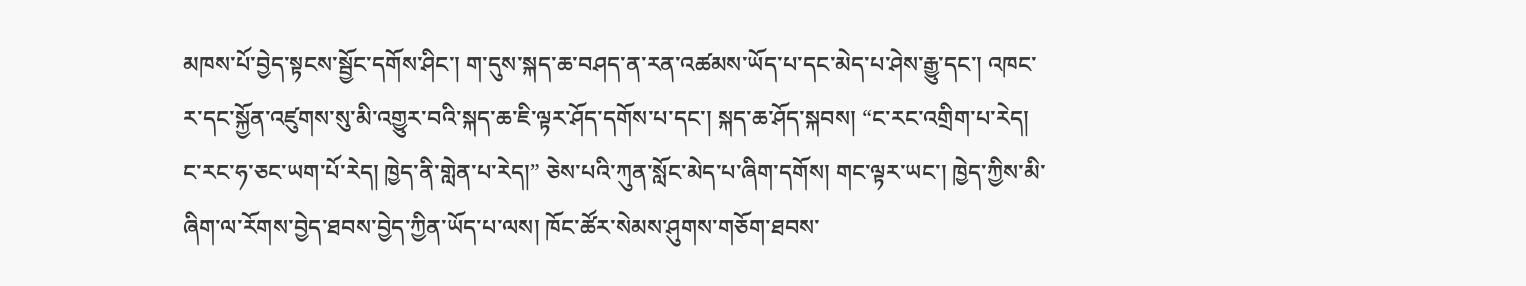མཁས་པོ་བྱེད་སྟངས་སྦྱོང་དགོས་ཤིང་། ག་དུས་སྐད་ཆ་བཤད་ན་རན་འཚམས་ཡོད་པ་དང་མེད་པ་ཤེས་རྒྱུ་དང་། འཁང་ར་དང་སྐྱོན་འཛུགས་སུ་མི་འགྱུར་བའི་སྐད་ཆ་ཇི་ལྟར་ཤོད་དགོས་པ་དང་། སྐད་ཆ་ཤོད་སྐབས། “ང་རང་འགྲིག་པ་རེད། ང་རང་ཧ་ཅང་ཡག་པོ་རེད། ཁྱེད་ནི་གླེན་པ་རེད།” ཅེས་པའི་ཀུན་སློང་མེད་པ་ཞིག་དགོས། གང་ལྟར་ཡང་། ཁྱེད་ཀྱིས་མི་ཞིག་ལ་རོགས་བྱེད་ཐབས་བྱེད་ཀྱིན་ཡོད་པ་ལས། ཁོང་ཚོར་སེམས་ཤུགས་གཅོག་ཐབས་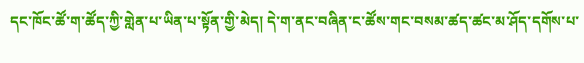དང་ཁོང་ཚོ་ག་ཚོད་ཀྱི་གླེན་པ་ཡིན་པ་སྟོན་གྱི་མེད། དེ་ག་ནང་བཞིན་ང་ཚོས་གང་བསམ་ཚད་ཚང་མ་ཤོད་དགོས་པ་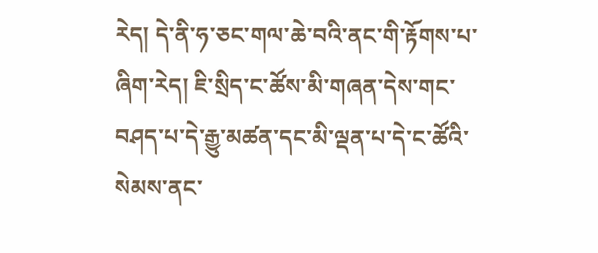རེད། དེ་ནི་ཧ་ཅང་གལ་ཆེ་བའི་ནང་གི་རྟོགས་པ་ཞིག་རེད། ཇི་སྲིད་ང་ཚོས་མི་གཞན་དེས་གང་བཤད་པ་དེ་རྒྱུ་མཚན་དང་མི་ལྡན་པ་དེ་ང་ཚོའི་སེམས་ནང་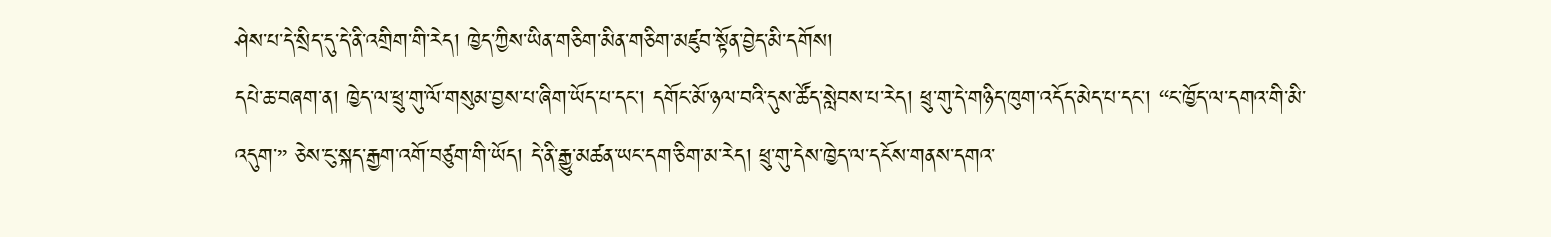ཤེས་པ་དེ་སྲིད་དུ་དེ་ནི་འགྲིག་གི་རེད། ཁྱེད་ཀྱིས་ཡིན་གཅིག་མིན་གཅིག་མཛུབ་སྟོན་བྱེད་མི་དགོས།
དཔེ་ཆ་བཞག་ན། ཁྱེད་ལ་ཕྲུ་གུ་ལོ་གསུམ་བྱས་པ་ཞིག་ཡོད་པ་དང་། དགོང་མོ་ཉལ་བའི་དུས་ཚོད་སླེབས་པ་རེད། ཕྲུ་གུ་དེ་གཉིད་ཁུག་འདོད་མེད་པ་དང་། “ང་ཁྱོད་ལ་དགའ་གི་མི་འདུག་” ཅེས་ངུ་སྐད་རྒྱག་འགོ་བཙུག་གི་ཡོད། དེ་ནི་རྒྱུ་མཚན་ཡང་དག་ཅིག་མ་རེད། ཕྲུ་གུ་དེས་ཁྱེད་ལ་དངོས་གནས་དགའ་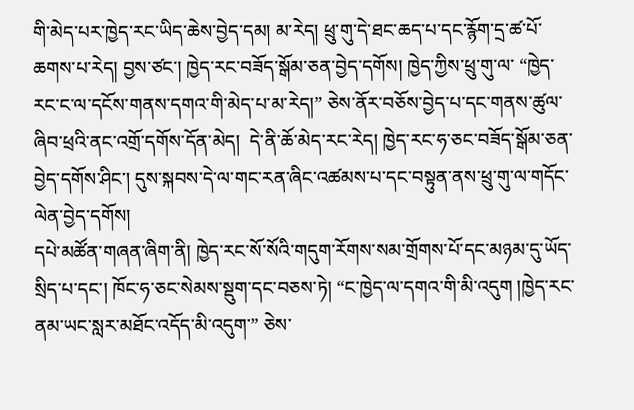གི་མེད་པར་ཁྱེད་རང་ཡིད་ཆེས་བྱེད་དམ། མ་རེད། ཕྲུ་གུ་དེ་ཐང་ཆད་པ་དང་རྙོག་དྲ་ཚ་པོ་ཆགས་པ་རེད། བྱས་ཙང་། ཁྱེད་རང་བཟོད་སྒོམ་ཅན་བྱེད་དགོས། ཁྱེད་ཀྱིས་ཕྲུ་གུ་ལ་ “ཁྱེད་རང་ང་ལ་དངོས་གནས་དགའ་གི་མེད་པ་མ་རེད།” ཅེས་ནོར་བཅོས་བྱེད་པ་དང་གནས་ཚུལ་ཞིབ་ཕྲའི་ནང་འགྲོ་དགོས་དོན་མེད།  དེ་ནི་ཆོ་མེད་རང་རེད། ཁྱེད་རང་ཧ་ཅང་བཟོད་སྒོམ་ཅན་བྱེད་དགོས་ཤིང་། དུས་སྐབས་དེ་ལ་གང་རན་ཞིང་འཚམས་པ་དང་བསྟུན་ནས་ཕྲུ་གུ་ལ་གདོང་ལེན་བྱེད་དགོས།
དཔེ་མཚོན་གཞན་ཞིག་ནི། ཁྱེད་རང་སོ་སོའི་གདུག་རོགས་སམ་གྲོགས་པོ་དང་མཉམ་དུ་ཡོད་སྲིད་པ་དང་། ཁོང་ཧ་ཅང་སེམས་སྡུག་དང་བཅས་ཏེ། “ང་ཁྱེད་ལ་དགའ་གི་མི་འདུག །ཁྱེད་རང་ནམ་ཡང་སླར་མཐོང་འདོད་མི་འདུག་” ཅེས་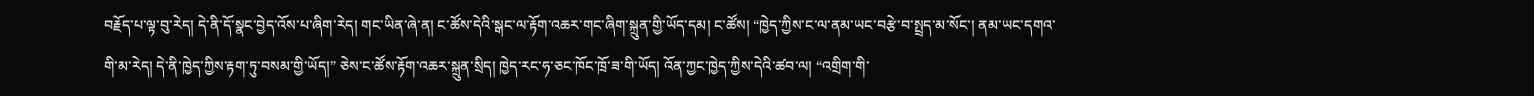བརྗོད་པ་ལྟ་བུ་རེད། དེ་ནི་དོ་སྣང་བྱེད་འོས་པ་ཞིག་རེད། གང་ཡིན་ཞེ་ན། ང་ཚོས་དེའི་སྒང་ལ་རྟོག་འཆར་གང་ཞིག་སྐྲུན་གྱི་ཡོད་དམ། ང་ཚོས། “ཁྱེད་ཀྱིས་ང་ལ་ནམ་ཡང་བརྩེ་བ་སྤྲད་མ་སོང་། ནམ་ཡང་དགའ་གི་མ་རེད། དེ་ནི་ཁྱེད་ཀྱིས་རྟག་ཏུ་བསམ་གྱི་ཡོད།” ཅེས་ང་ཚོས་རྟོག་འཆར་སྐྲུན་སྲིད། ཁྱེད་རང་ཧ་ཅང་ཁོང་ཁྲོ་ཟ་གི་ཡོད། འོན་ཀྱང་ཁྱེད་ཀྱིས་དེའི་ཚབ་ལ། “འགྲིག་གི་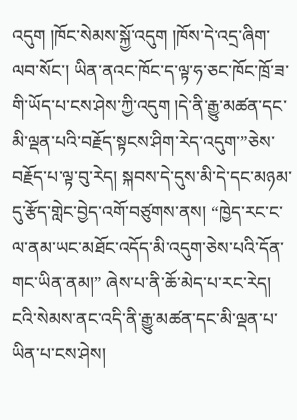འདུག །ཁོང་སེམས་སྐྱོ་འདུག །ཁོས་དེ་འདྲ་ཞིག་ལབ་སོང་། ཡིན་ནའང་ཁོང་ད་ལྟ་ཧ་ཅང་ཁོང་ཁྲོ་ཟ་གི་ཡོད་པ་ངས་ཤེས་ཀྱི་འདུག །དེ་ནི་རྒྱུ་མཚན་དང་མི་ལྡན་པའི་བརྗོད་སྟངས་ཤིག་རེད་འདུག་”ཅེས་བརྗོད་པ་ལྟ་བུ་རེད། སྐབས་དེ་དུས་མི་དེ་དང་མཉམ་དུ་རྩོད་གླེང་བྱེད་འགོ་བཙུགས་ནས། “ཁྱེད་རང་ང་ལ་ནམ་ཡང་མཐོང་འདོད་མི་འདུག་ཅེས་པའི་དོན་གང་ཡིན་ནམ།” ཞེས་པ་ནི་ཆོ་མེད་པ་རང་རེད། ངའི་སེམས་ནང་འདི་ནི་རྒྱུ་མཚན་དང་མི་ལྡན་པ་ཡིན་པ་ངས་ཤེས།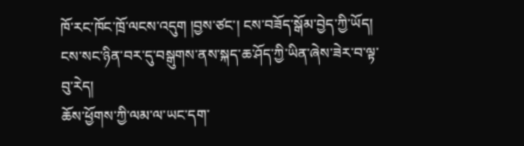ཁོ་རང་ཁོང་ཁྲོ་ལངས་འདུག །བྱས་ཙང་། ངས་བཟོད་སྒོམ་བྱེད་ཀྱི་ཡོད། ངས་སང་ཉིན་བར་དུ་བསྒུགས་ནས་སྐད་ཆ་ཤོད་ཀྱི་ཡིན་ཞེས་ཟེར་བ་ལྟ་བུ་རེད།
ཆོས་ཕྱོགས་ཀྱི་ལམ་ལ་ཡང་དག་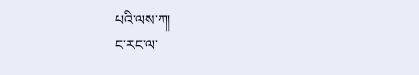པའི་ལས་ཀ།
ང་རང་ལ་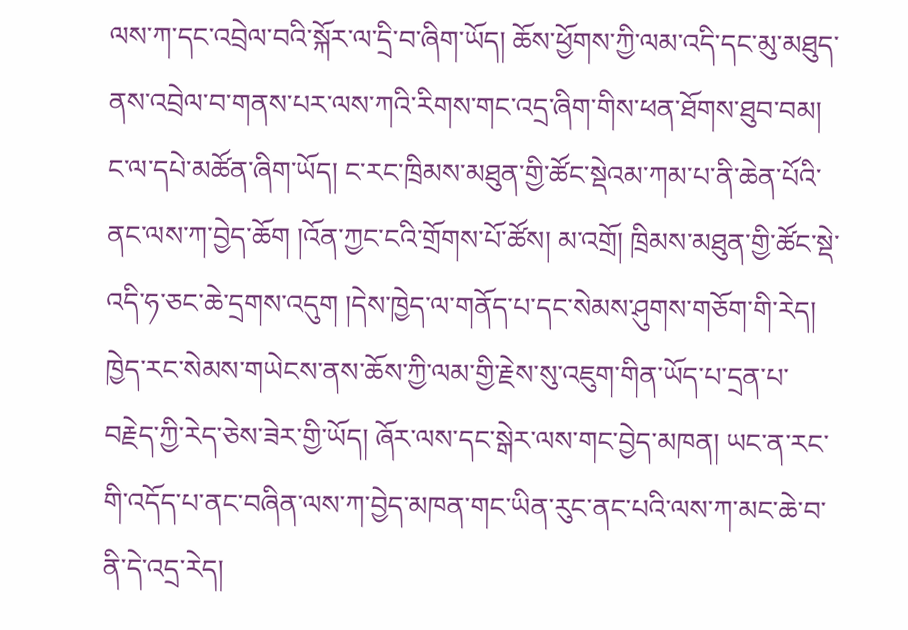ལས་ཀ་དང་འབྲེལ་བའི་སྐོར་ལ་དྲི་བ་ཞིག་ཡོད། ཆོས་ཕྱོགས་ཀྱི་ལམ་འདི་དང་མུ་མཐུད་ནས་འབྲེལ་བ་གནས་པར་ལས་ཀའི་རིགས་གང་འདྲ་ཞིག་གིས་ཕན་ཐོགས་ཐུབ་བམ། ང་ལ་དཔེ་མཚོན་ཞིག་ཡོད། ང་རང་ཁྲིམས་མཐུན་གྱི་ཚོང་སྡེའམ་ཀམ་པ་ནི་ཆེན་པོའི་ནང་ལས་ཀ་བྱེད་ཆོག །འོན་ཀྱང་ངའི་གྲོགས་པོ་ཚོས། མ་འགྲོ། ཁྲིམས་མཐུན་གྱི་ཚོང་སྡེ་འདི་ཧ་ཅང་ཆེ་དྲགས་འདུག །དེས་ཁྱེད་ལ་གནོད་པ་དང་སེམས་ཤུགས་གཅོག་གི་རེད། ཁྱེད་རང་སེམས་གཡེངས་ནས་ཆོས་ཀྱི་ལམ་གྱི་རྗེས་སུ་འཇུག་གིན་ཡོད་པ་དྲན་པ་བརྗེད་ཀྱི་རེད་ཅེས་ཟེར་གྱི་ཡོད། ཞོར་ལས་དང་སྒེར་ལས་གང་བྱེད་མཁན། ཡང་ན་རང་གི་འདོད་པ་ནང་བཞིན་ལས་ཀ་བྱེད་མཁན་གང་ཡིན་རུང་ནང་པའི་ལས་ཀ་མང་ཆེ་བ་ནི་དེ་འདྲ་རེད།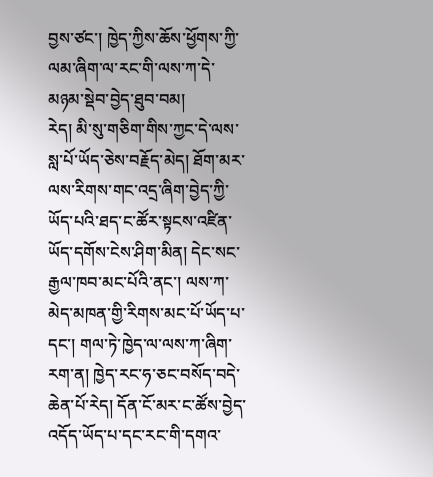བྱས་ཙང་། ཁྱེད་ཀྱིས་ཆོས་ཕྱོགས་ཀྱི་ལམ་ཞིག་ལ་རང་གི་ལས་ཀ་དེ་མཉམ་སྡེབ་བྱེད་ཐུབ་བམ།
རེད། མི་སུ་གཅིག་གིས་ཀྱང་དེ་ལས་སླ་པོ་ཡོད་ཅེས་བརྗོད་མེད། ཐོག་མར་ལས་རིགས་གང་འདྲ་ཞིག་བྱེད་ཀྱི་ཡོད་པའི་ཐད་ང་ཚོར་སྟངས་འཛིན་ཡོད་དགོས་ངེས་ཤིག་མིན། དེང་སང་རྒྱལ་ཁབ་མང་པོའི་ནང་། ལས་ཀ་མེད་མཁན་གྱི་རིགས་མང་པོ་ཡོད་པ་དང་། གལ་ཏེ་ཁྱེད་ལ་ལས་ཀ་ཞིག་རག་ན། ཁྱེད་རང་ཧ་ཅང་བསོད་བདེ་ཆེན་པོ་རེད། དོན་ངོ་མར་ང་ཚོས་བྱེད་འདོད་ཡོད་པ་དང་རང་གི་དགའ་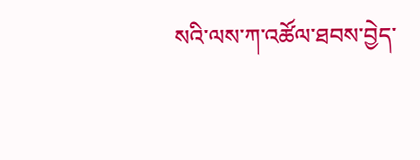སའི་ལས་ཀ་འཚོལ་ཐབས་བྱེད་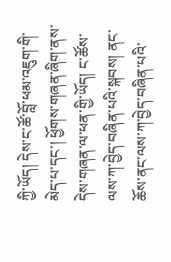ཀྱི་ཡོད། དེས་ང་ཚོ་བློ་ཕམ་འཇུག་གི་མེད་པ་དང་། ཕྱོགས་གཞན་ཞིག་ནས་དེས་གཞན་ལ་ཕན་གྱི་ཡོད། ང་ཚོས་ལས་ཀ་བྱེད་བཞིན་པའི་སྐབས། ནང་ཆོས་ནང་ལས་ཀ་བྱེད་བཞིན་པའི་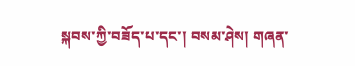སྐབས་ཀྱི་བཟོད་པ་དང་། བསམ་ཤེས། གཞན་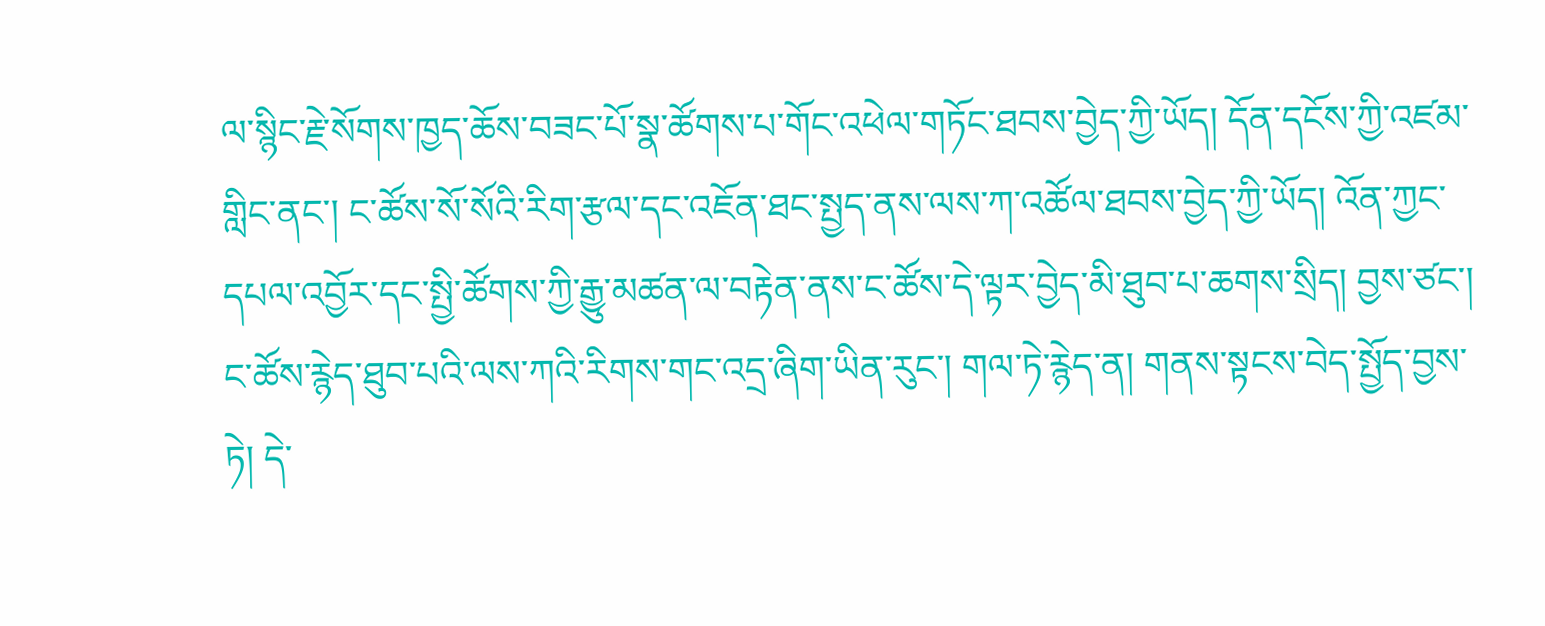ལ་སྙིང་རྗེ་སོགས་ཁྱད་ཆོས་བཟང་པོ་སྣ་ཚོགས་པ་གོང་འཕེལ་གཏོང་ཐབས་བྱེད་ཀྱི་ཡོད། དོན་དངོས་ཀྱི་འཛམ་གླིང་ནང་། ང་ཚོས་སོ་སོའི་རིག་རྩལ་དང་འཇོན་ཐང་སྤྱད་ནས་ལས་ཀ་འཚོལ་ཐབས་བྱེད་ཀྱི་ཡོད། འོན་ཀྱང་དཔལ་འབྱོར་དང་སྤྱི་ཚོགས་ཀྱི་རྒྱུ་མཚན་ལ་བརྟེན་ནས་ང་ཚོས་དེ་ལྟར་བྱེད་མི་ཐུབ་པ་ཆགས་སྲིད། བྱས་ཙང་། ང་ཚོས་རྙེད་ཐུབ་པའི་ལས་ཀའི་རིགས་གང་འདྲ་ཞིག་ཡིན་རུང་། གལ་ཏེ་རྙེད་ན། གནས་སྟངས་བེད་སྤྱོད་བྱས་ཏེ། དེ་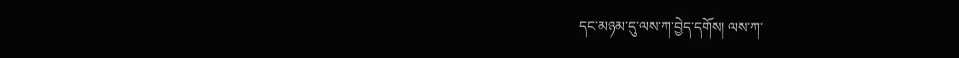དང་མཉམ་དུ་ལས་ཀ་བྱེད་དགོས། ལས་ཀ་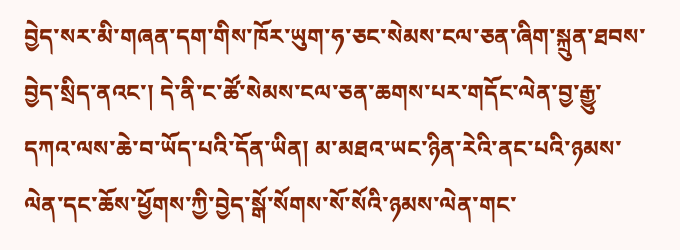བྱེད་སར་མི་གཞན་དག་གིས་ཁོར་ཡུག་ཧ་ཅང་སེམས་ངལ་ཅན་ཞིག་སྐྲུན་ཐབས་བྱེད་སྲིད་ནའང་། དེ་ནི་ང་ཚོ་སེམས་ངལ་ཅན་ཆགས་པར་གདོང་ལེན་བྱ་རྒྱུ་དཀའ་ལས་ཆེ་བ་ཡོད་པའི་དོན་ཡིན། མ་མཐའ་ཡང་ཉིན་རེའི་ནང་པའི་ཉམས་ལེན་དང་ཆོས་ཕྱོགས་ཀྱི་བྱེད་སྒོ་སོགས་སོ་སོའི་ཉམས་ལེན་གང་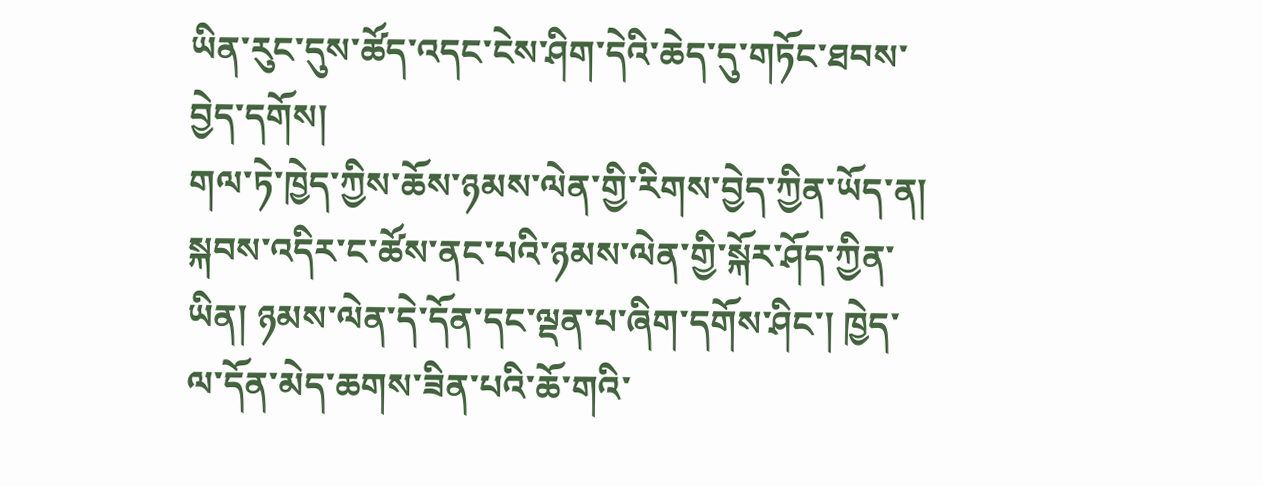ཡིན་རུང་དུས་ཚོད་འདང་ངེས་ཤིག་དེའི་ཆེད་དུ་གཏོང་ཐབས་བྱེད་དགོས།
གལ་ཏེ་ཁྱེད་ཀྱིས་ཆོས་ཉམས་ལེན་གྱི་རིགས་བྱེད་ཀྱིན་ཡོད་ན། སྐབས་འདིར་ང་ཚོས་ནང་པའི་ཉམས་ལེན་གྱི་སྐོར་ཤོད་ཀྱིན་ཡིན། ཉམས་ལེན་དེ་དོན་དང་ལྡན་པ་ཞིག་དགོས་ཤིང་། ཁྱེད་ལ་དོན་མེད་ཆགས་ཟིན་པའི་ཆོ་གའི་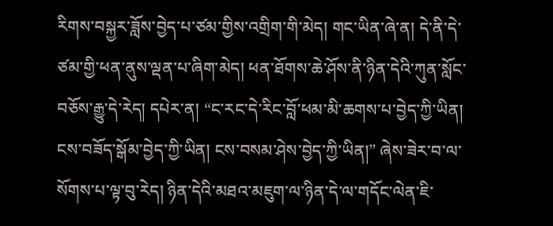རིགས་བསྐྱར་ཟློས་བྱེད་པ་ཙམ་གྱིས་འགྲིག་གི་མེད། གང་ཡིན་ཞེ་ན། དེ་ནི་དེ་ཙམ་གྱི་ཕན་ནུས་ལྡན་པ་ཞིག་མེད། ཕན་ཐོགས་ཆེ་ཤོས་ནི་ཉིན་དེའི་ཀུན་སློང་བཅོས་རྒྱུ་དེ་རེད། དཔེར་ན། “ང་རང་དེ་རིང་བློ་ཕམ་མི་ཆགས་པ་བྱེད་ཀྱི་ཡིན། ངས་བཟོད་སྒོམ་བྱེད་ཀྱི་ཡིན། ངས་བསམ་ཤེས་བྱེད་ཀྱི་ཡིན།” ཞེས་ཟེར་བ་ལ་སོགས་པ་ལྟ་བུ་རེད། ཉིན་དེའི་མཐའ་མཇུག་ལ་ཉིན་དེ་ལ་གདོང་ལེན་ཇི་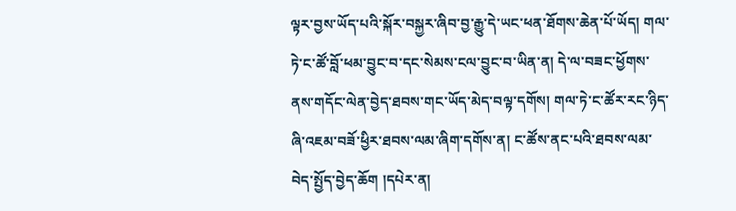ལྟར་བྱས་ཡོད་པའི་སྐོར་བསྐྱར་ཞིབ་བྱ་རྒྱུ་དེ་ཡང་ཕན་ཐོགས་ཆེན་པོ་ཡོད། གལ་ཏེ་ང་ཚོ་བློ་ཕམ་བྱུང་བ་དང་སེམས་ངལ་བྱུང་བ་ཡིན་ན། དེ་ལ་བཟང་ཕྱོགས་ནས་གདོང་ལེན་བྱེད་ཐབས་གང་ཡོད་མེད་བལྟ་དགོས། གལ་ཏེ་ང་ཚོར་རང་ཉིད་ཞི་འཇམ་བཟོ་ཕྱིར་ཐབས་ལམ་ཞིག་དགོས་ན། ང་ཚོས་ནང་པའི་ཐབས་ལམ་བེད་སྤྱོད་བྱེད་ཆོག །དཔེར་ན།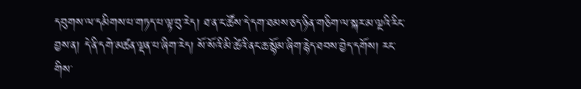དབུགས་ལ་དམིགས་པ་གཏད་པ་ལྟ་བུ་རེད། ཐ་ན་ང་ཚོས་དེ་དག་ཐམས་ཅད་ཉིན་གཅིག་ལ་སྐར་མ་ལྔའི་རིང་བྱས་ན། དེ་ནི་དགེ་མཚན་ལྡན་པ་ཞིག་རེད། སོ་སོའི་མི་ཚེའི་ནང་ཆ་སྙོམ་ཞིག་རྙེད་ཐབས་བྱེད་དགོས། རང་གིས་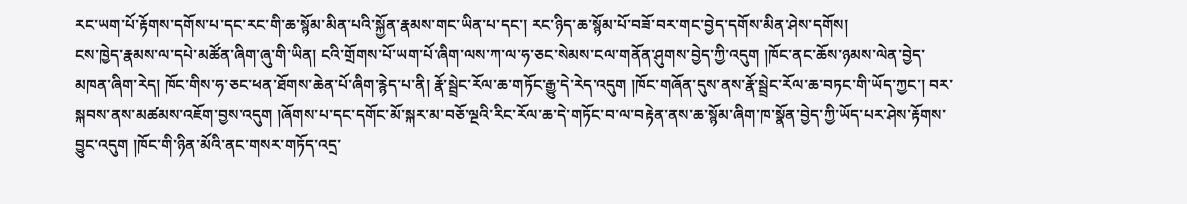རང་ཡག་པོ་རྟོགས་དགོས་པ་དང་རང་གི་ཆ་སྙོམ་མིན་པའི་སྐྱོན་རྣམས་གང་ཡིན་པ་དང་། རང་ཉིད་ཆ་སྙོམ་པོ་བཟོ་བར་གང་བྱེད་དགོས་མིན་ཤེས་དགོས།
ངས་ཁྱེད་རྣམས་ལ་དཔེ་མཚོན་ཞིག་ཞུ་གི་ཡིན། ངའི་གྲོགས་པོ་ཡག་པོ་ཞིག་ལས་ཀ་ལ་ཧ་ཅང་སེམས་ངལ་གནོན་ཤུགས་བྱེད་ཀྱི་འདུག །ཁོང་ནང་ཆོས་ཉམས་ལེན་བྱེད་མཁན་ཞིག་རེད། ཁོང་གིས་ཧ་ཅང་ཕན་ཐོགས་ཆེན་པོ་ཞིག་རྙེད་པ་ནི། རྣོ་སྦྲེང་རོལ་ཆ་གཏོང་རྒྱུ་དེ་རེད་འདུག །ཁོང་གཞོན་དུས་ནས་རྣོ་སྦྲེང་རོལ་ཆ་བཏང་གི་ཡོད་ཀྱང་། བར་སྐབས་ནས་མཚམས་འཇོག་བྱས་འདུག །ཞོགས་པ་དང་དགོང་མོ་སྐར་མ་བཅོ་ལྔའི་རིང་རོལ་ཆ་དེ་གཏོང་བ་ལ་བརྟེན་ནས་ཆ་སྙོམ་ཞིག་ཁ་སྣོན་བྱེད་ཀྱི་ཡོད་པར་ཤེས་རྟོགས་བྱུང་འདུག །ཁོང་གི་ཉིན་མོའི་ནང་གསར་གཏོད་འདྲ་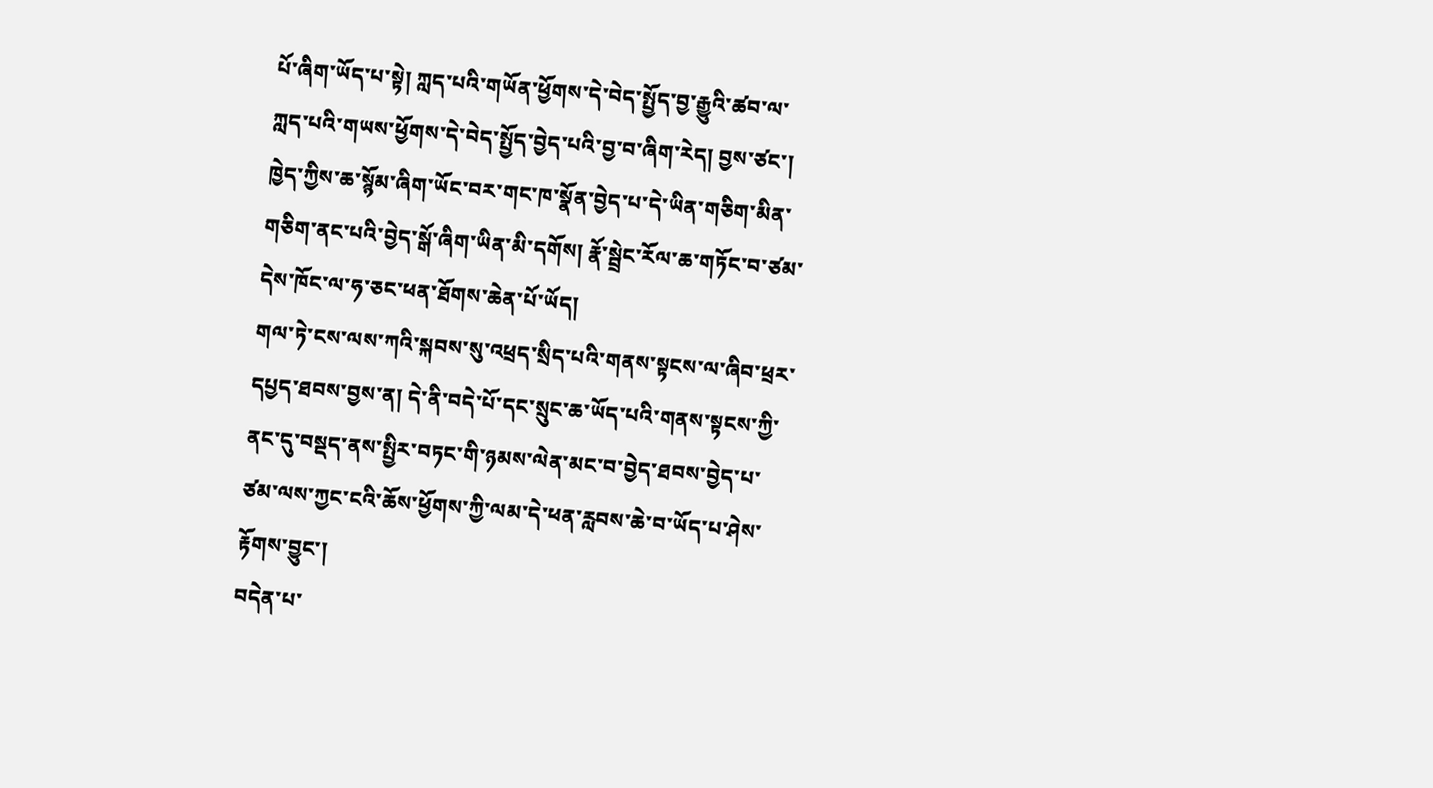པོ་ཞིག་ཡོད་པ་སྟེ། ཀླད་པའི་གཡོན་ཕྱོགས་དེ་བེད་སྤྱོད་བྱ་རྒྱུའི་ཚབ་ལ་ཀླད་པའི་གཡས་ཕྱོགས་དེ་བེད་སྤྱོད་བྱེད་པའི་བྱ་བ་ཞིག་རེད། བྱས་ཙང་། ཁྱེད་ཀྱིས་ཆ་སྙོམ་ཞིག་ཡོང་བར་གང་ཁ་སྣོན་བྱེད་པ་དེ་ཡིན་གཅིག་མིན་གཅིག་ནང་པའི་བྱེད་སྒོ་ཞིག་ཡིན་མི་དགོས། རྣོ་སྦྲེང་རོལ་ཆ་གཏོང་བ་ཙམ་དེས་ཁོང་ལ་ཧ་ཅང་ཕན་ཐོགས་ཆེན་པོ་ཡོད།
གལ་ཏེ་ངས་ལས་ཀའི་སྐབས་སུ་འཕྲད་སྲིད་པའི་གནས་སྟངས་ལ་ཞིབ་ཕྲར་དཔྱད་ཐབས་བྱས་ན། དེ་ནི་བདེ་པོ་དང་སྲུང་ཆ་ཡོད་པའི་གནས་སྟངས་ཀྱི་ནང་དུ་བསྡད་ནས་སྤྱིར་བཏང་གི་ཉམས་ལེན་མང་བ་བྱེད་ཐབས་བྱེད་པ་ཙམ་ལས་ཀྱང་ངའི་ཆོས་ཕྱོགས་ཀྱི་ལམ་དེ་ཕན་རླབས་ཆེ་བ་ཡོད་པ་ཤེས་རྟོགས་བྱུང་།
བདེན་པ་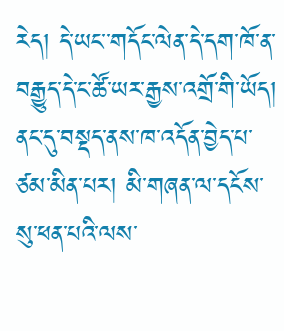རེད། དེ་ཡང་་གདོང་ལེན་དེ་དག་ཁོ་ན་བརྒྱུད་དེ་ང་ཚོ་ཡར་རྒྱས་འགྲོ་གི་ཡོད།
ནང་དུ་བསྡད་ནས་ཁ་འདོན་བྱེད་པ་ཙམ་མིན་པར། མི་གཞན་ལ་དངོས་སུ་ཕན་པའི་ལས་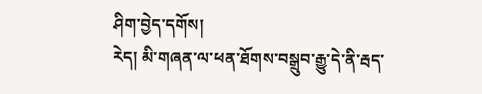ཤིག་བྱེད་དགོས།
རེད། མི་གཞན་ལ་ཕན་ཐོགས་བསྒྲུབ་རྒྱུ་དེ་ནི་རྦད་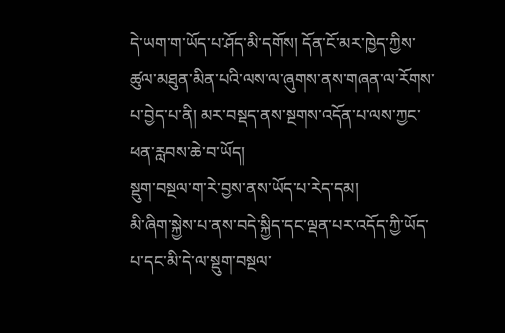དེ་ཡག་ག་ཡོད་པ་ཤོད་མི་དགོས། དོན་ངོ་མར་ཁྱེད་ཀྱིས་ཚུལ་མཐུན་མིན་པའི་ལས་ལ་ཞུགས་ནས་གཞན་ལ་རོགས་པ་བྱེད་པ་ནི། མར་བསྡད་ནས་སྔགས་འདོན་པ་ལས་ཀྱང་ཕན་རླབས་ཆེ་བ་ཡོད།
སྡུག་བསྔལ་ག་རེ་བྱས་ནས་ཡོད་པ་རེད་དམ།
མི་ཞིག་སྐྱེས་པ་ནས་བདེ་སྐྱིད་དང་ལྡན་པར་འདོད་ཀྱི་ཡོད་པ་དང་མི་དེ་ལ་སྡུག་བསྔལ་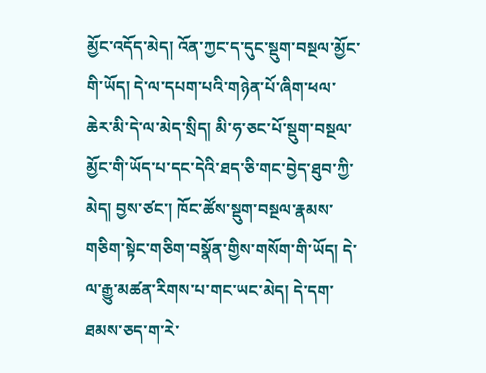མྱོང་འདོད་མེད། འོན་ཀྱང་ད་དུང་སྡུག་བསྔལ་མྱོང་གི་ཡོད། དེ་ལ་དཔག་པའི་གཉེན་པོ་ཞིག་ཕལ་ཆེར་མི་དེ་ལ་མེད་སྲིད། མི་ཧ་ཅང་པོ་སྡུག་བསྔལ་མྱོང་གི་ཡོད་པ་དང་དེའི་ཐད་ཅི་གང་བྱེད་ཐུབ་ཀྱི་མེད། བྱས་ཙང་། ཁོང་ཚོས་སྡུག་བསྔལ་རྣམས་གཅིག་སྟེང་གཅིག་བསྣོན་གྱིས་གསོག་གི་ཡོད། དེ་ལ་རྒྱུ་མཚན་རིགས་པ་གང་ཡང་མེད། དེ་དག་ཐམས་ཅད་ག་རེ་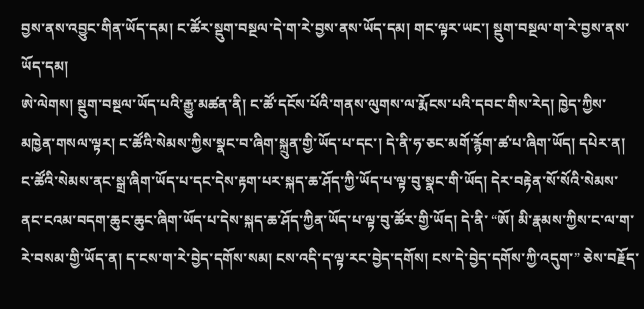བྱས་ནས་འབྱུང་གིན་ཡོད་དམ། ང་ཚོར་སྡུག་བསྔལ་དེ་ག་རེ་བྱས་ནས་ཡོད་དམ། གང་ལྟར་ཡང་། སྡུག་བསྔལ་ག་རེ་བྱས་ནས་ཡོད་དམ།
ཨེ་ལེགས། སྡུག་བསྔལ་ཡོད་པའི་རྒྱུ་མཚན་ནི། ང་ཚོ་དངོས་པོའི་གནས་ལུགས་ལ་རྨོངས་པའི་དབང་གིས་རེད། ཁྱེད་ཀྱིས་མཁྱེན་གསལ་ལྟར། ང་ཚོའི་སེམས་ཀྱིས་སྣང་བ་ཞིག་སྐྲུན་གྱི་ཡོད་པ་དང་། དེ་ནི་ཧ་ཅང་མགོ་རྙོག་ཚ་པ་ཞིག་ཡོད། དཔེར་ན། ང་ཚོའི་སེམས་ནང་སྒྲ་ཞིག་ཡོད་པ་དང་དེས་རྟག་པར་སྐད་ཆ་ཤོད་ཀྱི་ཡོད་པ་ལྟ་བུ་སྣང་གི་ཡོད། དེར་བརྟེན་སོ་སོའི་སེམས་ནང་ངའམ་བདག་ཆུང་ཆུང་ཞིག་ཡོད་པ་དེས་སྐད་ཆ་ཤོད་ཀྱིན་ཡོད་པ་ལྟ་བུ་ཚོར་གྱི་ཡོད། དེ་ནི་ “ཨོ། མི་རྣམས་ཀྱིས་ང་ལ་ག་རེ་བསམ་གྱི་ཡོད་ན། ད་ངས་ག་རེ་བྱེད་དགོས་སམ། ངས་འདི་ད་ལྟ་རང་བྱེད་དགོས། ངས་དེ་བྱེད་དགོས་ཀྱི་འདུག་” ཅེས་བརྗོད་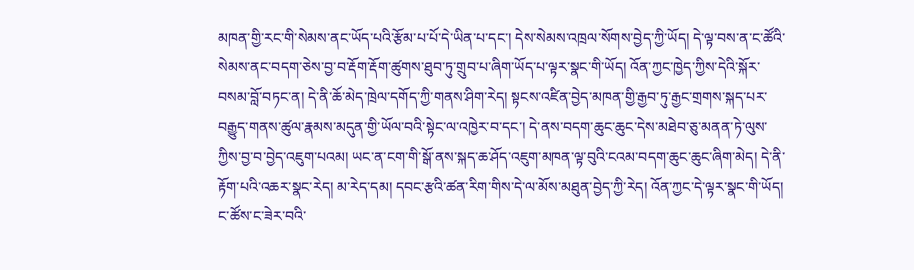མཁན་གྱི་རང་གི་སེམས་ནང་ཡོད་པའི་རྩོམ་པ་པོ་དེ་ཡིན་པ་དང་། དེས་སེམས་འཁྲལ་སོགས་བྱེད་ཀྱི་ཡོད། དེ་ལྟ་བས་ན་ང་ཚོའི་སེམས་ནང་བདག་ཅེས་བྱ་བ་རྡོག་རྡོག་ཚུགས་ཐུབ་ཏུ་གྲུབ་པ་ཞིག་ཡོད་པ་ལྟར་སྣང་གི་ཡོད། འོན་ཀྱང་ཁྱེད་ཀྱིས་དེའི་སྐོར་བསམ་བློ་བཏང་ན། དེ་ནི་ཆོ་མེད་ཁྲེལ་དགོད་ཀྱི་གནས་ཤིག་རེད། སྟངས་འཛིན་བྱེད་མཁན་གྱི་རྒྱབ་ཏུ་རྒྱང་གྲགས་སྐད་པར་བརྒྱུད་གནས་ཚུལ་རྣམས་མདུན་གྱི་ཡོལ་བའི་སྟེང་ལ་འཁྱེར་བ་དང་། དེ་ནས་བདག་ཆུང་ཆུང་དེས་མཐེབ་ཅུ་མནན་ཏེ་ལུས་ཀྱིས་བྱ་བ་བྱེད་འཇུག་པའམ། ཡང་ན་ངག་གི་སྒོ་ནས་སྐད་ཆ་ཤོད་འཇུག་མཁན་ལྟ་བུའི་ངའམ་བདག་ཆུང་ཆུང་ཞིག་མེད། དེ་ནི་རྟོག་པའི་འཆར་སྣང་རེད། མ་རེད་དམ། དབང་རྩའི་ཚན་རིག་གིས་དེ་ལ་མོས་མཐུན་བྱེད་ཀྱི་རེད། འོན་ཀྱང་དེ་ལྟར་སྣང་གི་ཡོད། ང་ཚོས་ང་ཟེར་བའི་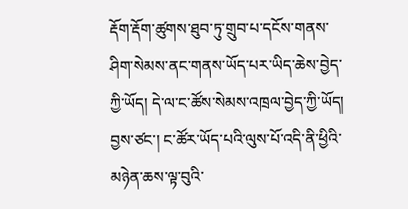རྡོག་རྡོག་ཚུགས་ཐུབ་ཏུ་གྲུབ་པ་དངོས་གནས་ཤིག་སེམས་ནང་གནས་ཡོད་པར་ཡིད་ཆེས་བྱེད་ཀྱི་ཡོད། དེ་ལ་ང་ཚོས་སེམས་འཁྲལ་བྱེད་ཀྱི་ཡོད། བྱས་ཙང་། ང་ཚོར་ཡོད་པའི་ལུས་པོ་འདི་ནི་ཕྱིའི་མཉེན་ཆས་ལྟ་བུའི་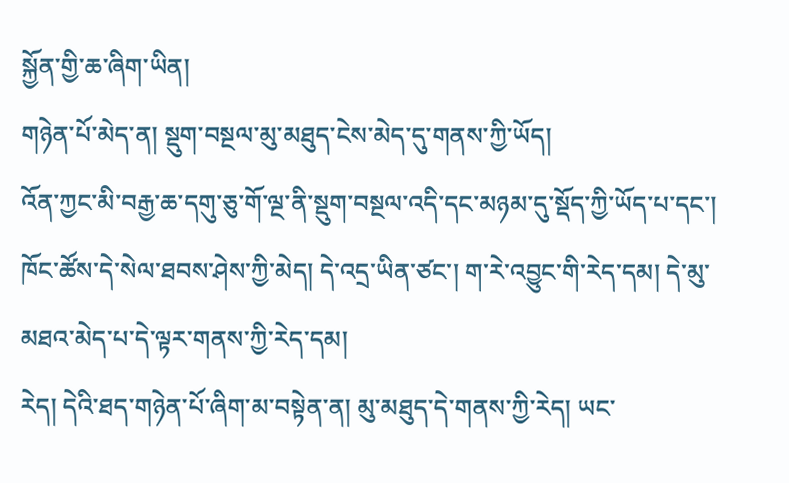སྐྱོན་གྱི་ཆ་ཞིག་ཡིན།
གཉེན་པོ་མེད་ན། སྡུག་བསྔལ་མུ་མཐུད་ངེས་མེད་དུ་གནས་ཀྱི་ཡོད།
འོན་ཀྱང་མི་བརྒྱ་ཆ་དགུ་ཅུ་གོ་ལྔ་ནི་སྡུག་བསྔལ་འདི་དང་མཉམ་དུ་སྡོད་ཀྱི་ཡོད་པ་དང་། ཁོང་ཚོས་དེ་སེལ་ཐབས་ཤེས་ཀྱི་མེད། དེ་འདྲ་ཡིན་ཙང་། ག་རེ་འབྱུང་གི་རེད་དམ། དེ་མུ་མཐའ་མེད་པ་དེ་ལྟར་གནས་ཀྱི་རེད་དམ།
རེད། དེའི་ཐད་གཉེན་པོ་ཞིག་མ་བསྟེན་ན། མུ་མཐུད་དེ་གནས་ཀྱི་རེད། ཡང་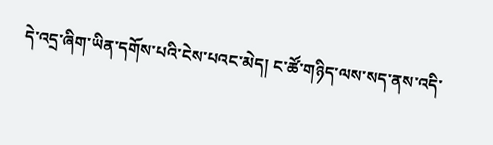དེ་འདྲ་ཞིག་ཡིན་དགོས་པའི་ངེས་པའང་མེད། ང་ཚོ་གཉིད་ལས་སད་ནས་འདི་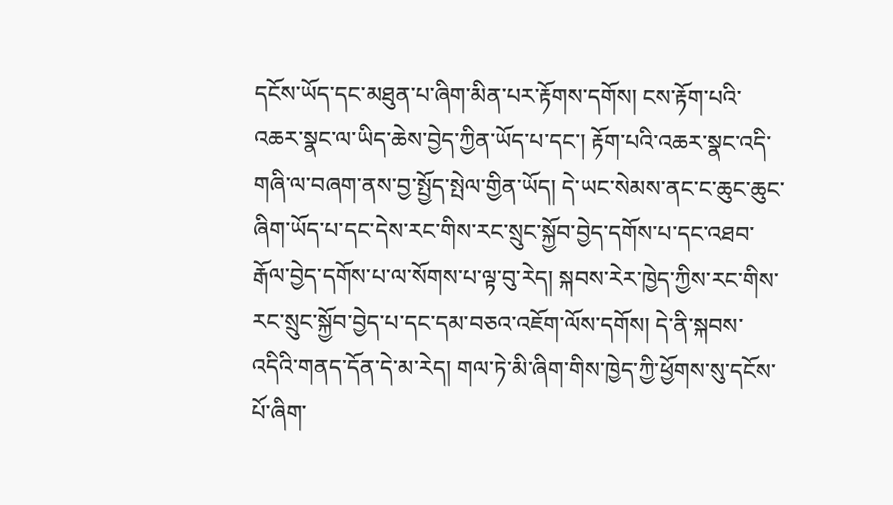དངོས་ཡོད་དང་མཐུན་པ་ཞིག་མིན་པར་རྟོགས་དགོས། ངས་རྟོག་པའི་འཆར་སྣང་ལ་ཡིད་ཆེས་བྱེད་ཀྱིན་ཡོད་པ་དང་། རྟོག་པའི་འཆར་སྣང་འདི་གཞི་ལ་བཞག་ནས་བྱ་སྤྱོད་སྤེལ་གྱིན་ཡོད། དེ་ཡང་སེམས་ནང་ང་ཆུང་ཆུང་ཞིག་ཡོད་པ་དང་དེས་རང་གིས་རང་སྲུང་སྐྱོབ་བྱེད་དགོས་པ་དང་འཐབ་རྒོལ་བྱེད་དགོས་པ་ལ་སོགས་པ་ལྟ་བུ་རེད། སྐབས་རེར་ཁྱེད་ཀྱིས་རང་གིས་རང་སྲུང་སྐྱོབ་བྱེད་པ་དང་དམ་བཅའ་འཇོག་ལོས་དགོས། དེ་ནི་སྐབས་འདིའི་གནད་དོན་དེ་མ་རེད། གལ་ཏེ་མི་ཞིག་གིས་ཁྱེད་ཀྱི་ཕྱོགས་སུ་དངོས་པོ་ཞིག་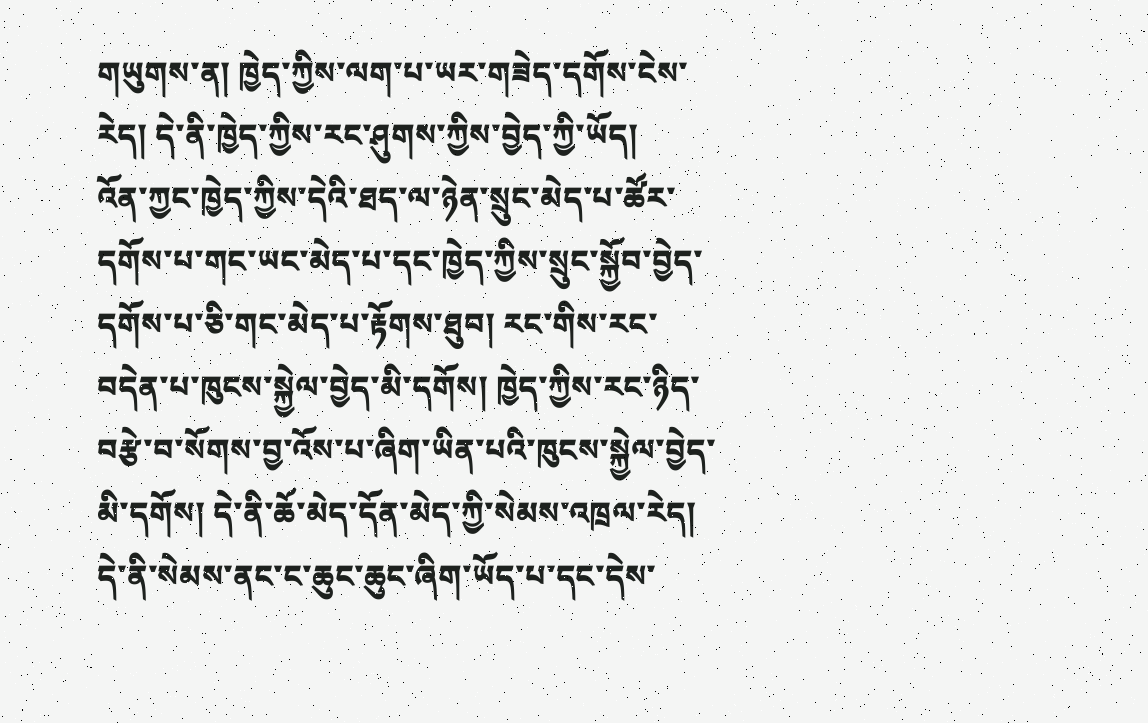གཡུགས་ན། ཁྱེད་ཀྱིས་ལག་པ་ཡར་གཟེད་དགོས་ངེས་རེད། དེ་ནི་ཁྱེད་ཀྱིས་རང་ཤུགས་ཀྱིས་བྱེད་ཀྱི་ཡོད།
འོན་ཀྱང་ཁྱེད་ཀྱིས་དེའི་ཐད་ལ་ཉེན་སྲུང་མེད་པ་ཚོར་དགོས་པ་གང་ཡང་མེད་པ་དང་ཁྱེད་ཀྱིས་སྲུང་སྐྱོབ་བྱེད་དགོས་པ་ཅི་གང་མེད་པ་རྟོགས་ཐུབ། རང་གིས་རང་བདེན་པ་ཁུངས་སྐྱེལ་བྱེད་མི་དགོས། ཁྱེད་ཀྱིས་རང་ཉིད་བརྩེ་བ་སོགས་བྱ་འོས་པ་ཞིག་ཡིན་པའི་ཁུངས་སྐྱེལ་བྱེད་མི་དགོས། དེ་ནི་ཆོ་མེད་དོན་མེད་ཀྱི་སེམས་འཁྲལ་རེད། དེ་ནི་སེམས་ནང་ང་ཆུང་ཆུང་ཞིག་ཡོད་པ་དང་དེས་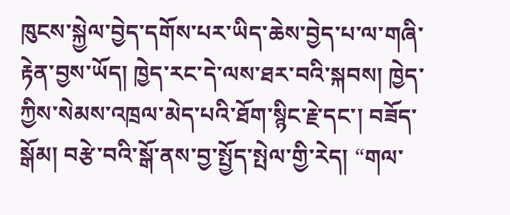ཁུངས་སྐྱེལ་བྱེད་དགོས་པར་ཡིད་ཆེས་བྱེད་པ་ལ་གཞི་རྟེན་བྱས་ཡོད། ཁྱེད་རང་དེ་ལས་ཐར་བའི་སྐབས། ཁྱེད་ཀྱིས་སེམས་འཁྲལ་མེད་པའི་ཐོག་སྙིང་རྗེ་དང་། བཟོད་སྒོམ། བརྩེ་བའི་སྒོ་ནས་བྱ་སྤྱོད་སྤེལ་གྱི་རེད། “གལ་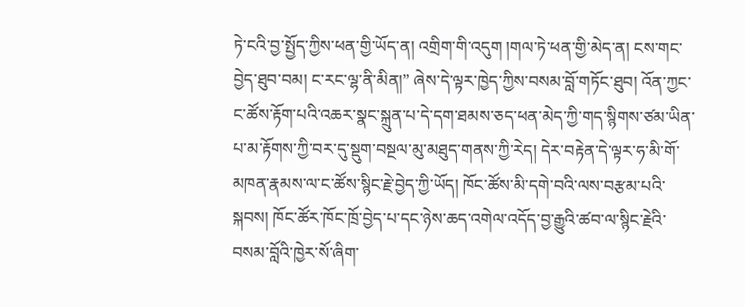ཏེ་ངའི་བྱ་སྤྱོད་ཀྱིས་ཕན་གྱི་ཡོད་ན། འགྲིག་གི་འདུག །གལ་ཏེ་ཕན་གྱི་མེད་ན། ངས་གང་བྱེད་ཐུབ་བམ། ང་རང་ལྷ་ནི་མིན།” ཞེས་དེ་ལྟར་ཁྱེད་ཀྱིས་བསམ་བློ་གཏོང་ཐུབ། འོན་ཀྱང་ང་ཚོས་རྟོག་པའི་འཆར་སྣང་སྐྲུན་པ་དེ་དག་ཐམས་ཅད་ཕན་མེད་ཀྱི་གད་སྙིགས་ཙམ་ཡིན་པ་མ་རྟོགས་ཀྱི་བར་དུ་སྡུག་བསྔལ་མུ་མཐུད་གནས་ཀྱི་རེད། དེར་བརྟེན་དེ་ལྟར་ཧ་མི་གོ་མཁན་རྣམས་ལ་ང་ཚོས་སྙིང་རྗེ་བྱེད་ཀྱི་ཡོད། ཁོང་ཚོས་མི་དགེ་བའི་ལས་བརྩམ་པའི་སྐབས། ཁོང་ཚོར་ཁོང་ཁྲོ་བྱེད་པ་དང་ཉེས་ཆད་འགེལ་འདོད་བྱ་རྒྱུའི་ཚབ་ལ་སྙིང་རྗེའི་བསམ་བློའི་ཁྱེར་སོ་ཞིག་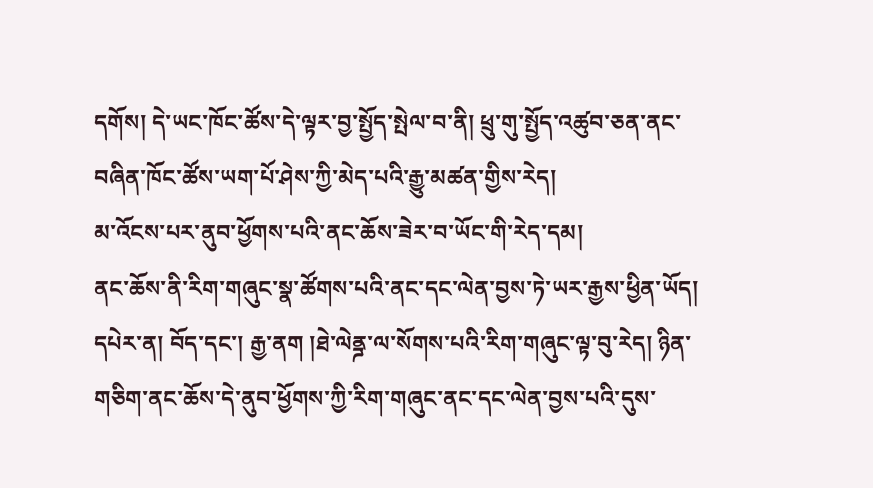དགོས། དེ་ཡང་ཁོང་ཚོས་དེ་ལྟར་བྱ་སྤྱོད་སྤེལ་བ་ནི། ཕྲུ་གུ་སྤྱོད་འཚུབ་ཅན་ནང་བཞིན་ཁོང་ཚོས་ཡག་པོ་ཤེས་ཀྱི་མེད་པའི་རྒྱུ་མཚན་གྱིས་རེད།
མ་འོངས་པར་ནུབ་ཕྱོགས་པའི་ནང་ཆོས་ཟེར་བ་ཡོང་གི་རེད་དམ།
ནང་ཆོས་ནི་རིག་གཞུང་སྣ་ཚོགས་པའི་ནང་དང་ལེན་བྱས་ཏེ་ཡར་རྒྱས་ཕྱིན་ཡོད། དཔེར་ན། བོད་དང་། རྒྱ་ནག །ཐེ་ལེནྜ་ལ་སོགས་པའི་རིག་གཞུང་ལྟ་བུ་རེད། ཉིན་གཅིག་ནང་ཆོས་དེ་ནུབ་ཕྱོགས་ཀྱི་རིག་གཞུང་ནང་དང་ལེན་བྱས་པའི་དུས་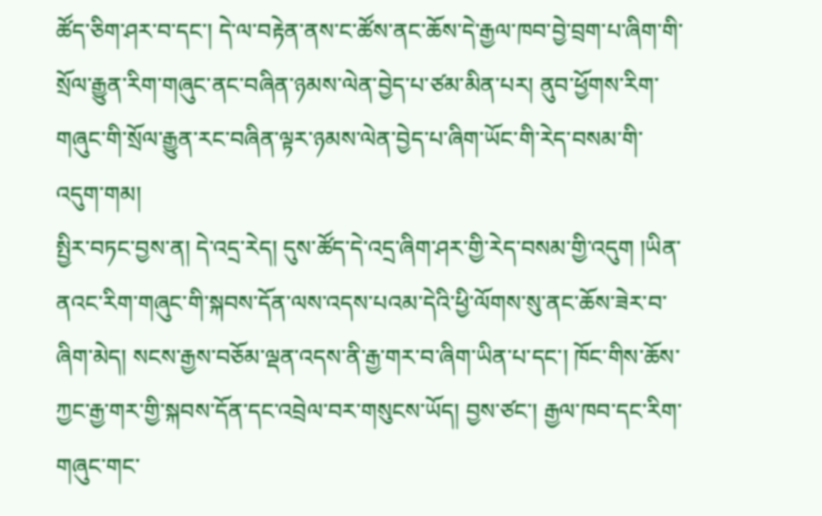ཚོད་ཅིག་ཤར་བ་དང་། དེ་ལ་བརྟེན་ནས་ང་ཚོས་ནང་ཆོས་དེ་རྒྱལ་ཁབ་བྱེ་བྲག་པ་ཞིག་གི་སྲོལ་རྒྱུན་རིག་གཞུང་ནང་བཞིན་ཉམས་ལེན་བྱེད་པ་ཙམ་མིན་པར། ནུབ་ཕྱོགས་རིག་གཞུང་གི་སྲོལ་རྒྱུན་རང་བཞིན་ལྟར་ཉམས་ལེན་བྱེད་པ་ཞིག་ཡོང་གི་རེད་བསམ་གི་འདུག་གམ།
སྤྱིར་བཏང་བྱས་ན། དེ་འདྲ་རེད། དུས་ཚོད་དེ་འདྲ་ཞིག་ཤར་གྱི་རེད་བསམ་གྱི་འདུག །ཡིན་ནའང་རིག་གཞུང་གི་སྐབས་དོན་ལས་འདས་པའམ་དེའི་ཕྱི་ལོགས་སུ་ནང་ཆོས་ཟེར་བ་ཞིག་མེད། སངས་རྒྱས་བཅོམ་ལྡན་འདས་ནི་རྒྱ་གར་བ་ཞིག་ཡིན་པ་དང་། ཁོང་གིས་ཆོས་ཀྱང་རྒྱ་གར་གྱི་སྐབས་དོན་དང་འབྲེལ་བར་གསུངས་ཡོད། བྱས་ཙང་། རྒྱལ་ཁབ་དང་རིག་གཞུང་གང་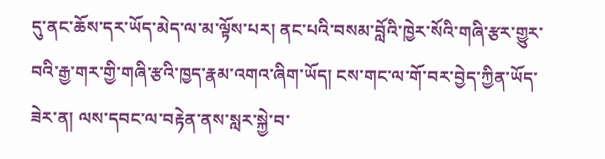དུ་ནང་ཆོས་དར་ཡོད་མེད་ལ་མ་ལྟོས་པར། ནང་པའི་བསམ་བློའི་ཁྱེར་སོའི་གཞི་རྩར་གྱུར་བའི་རྒྱ་གར་གྱི་གཞི་རྩའི་ཁྱད་རྣམ་འགའ་ཞིག་ཡོད། ངས་གང་ལ་གོ་བར་བྱེད་ཀྱིན་ཡོད་ཟེར་ན། ལས་དབང་ལ་བརྟེན་ནས་སླར་སྐྱེ་བ་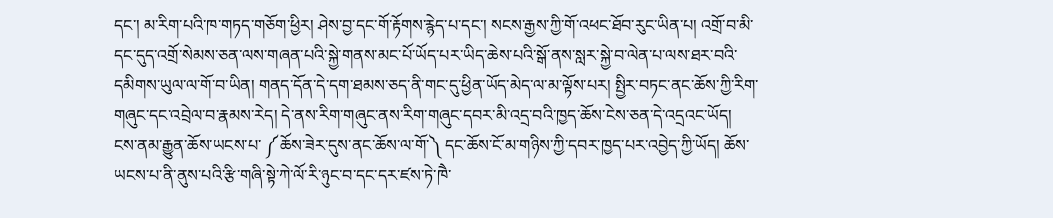དང་། མ་རིག་པའི་ཁ་གཏད་གཅོག་ཕྱིར། ཤེས་བྱ་དང་གོ་རྟོགས་རྙེད་པ་དང་། སངས་རྒྱས་ཀྱི་གོ་འཕང་ཐོབ་རུང་ཡིན་པ། འགྲོ་བ་མི་དང་དུད་འགྲོ་སེམས་ཅན་ལས་གཞན་པའི་སྐྱེ་གནས་མང་པོ་ཡོད་པར་ཡིད་ཆེས་པའི་སྒོ་ནས་སླར་སྐྱེ་བ་ལེན་པ་ལས་ཐར་བའི་དམིགས་ཡུལ་ལ་གོ་བ་ཡིན། གནད་དོན་དེ་དག་ཐམས་ཅད་ནི་གང་དུ་ཕྱིན་ཡོད་མེད་ལ་མ་ལྟོས་པར། སྤྱིར་བཏང་ནང་ཆོས་ཀྱི་རིག་གཞུང་དང་འབྲེལ་བ་རྣམས་རེད། དེ་ནས་རིག་གཞུང་ནས་རིག་གཞུང་དབར་མི་འདྲ་བའི་ཁྱད་ཆོས་ངེས་ཅན་དེ་འདྲའང་ཡོད།
ངས་ནམ་རྒྱུན་ཆོས་ཡངས་པ་ ༼ཆོས་ཟེར་དུས་ནང་ཆོས་ལ་གོ་༽ དང་ཆོས་ངོ་མ་གཉིས་ཀྱི་དབར་ཁྱད་པར་འབྱེད་ཀྱི་ཡོད། ཆོས་ཡངས་པ་ནི་ནུས་པའི་རྩི་གཞི་སྟེ་ཀེ་ལོ་རི་ཉུང་བ་དང་དར་ཛས་ཏེ་ཁཻ་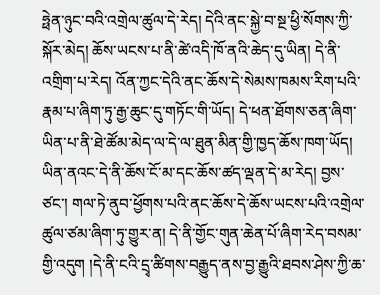ཧྥེན་ཉུང་བའི་འགྲེལ་ཚུལ་དེ་རེད། དེའི་ནང་སྐྱེ་བ་སྔ་ཕྱི་སོགས་ཀྱི་སྐོར་མེད། ཆོས་ཡངས་པ་ནི་ཚེ་འདི་ཁོ་ནའི་ཆེད་དུ་ཡིན། དེ་ནི་འགྲིག་པ་རེད། འོན་ཀྱང་དེའི་ནང་ཆོས་དེ་སེམས་ཁམས་རིག་པའི་རྣམ་པ་ཞིག་ཏུ་རྒྱ་ཆུང་དུ་གཏོང་གི་ཡོད། དེ་ཕན་ཐོགས་ཅན་ཞིག་ཡིན་པ་ནི་ཐེ་ཚོམ་མེད་ལ་དེ་ལ་ཐུན་མིན་གྱི་ཁྱད་ཆོས་ཁག་ཡོད། ཡིན་ནའང་དེ་ནི་ཆོས་ངོ་མ་དང་ཆོས་ཚད་ལྡན་དེ་མ་རེད། བྱས་ཙང་། གལ་ཏེ་ནུབ་ཕྱོགས་པའི་ནང་ཆོས་དེ་ཆོས་ཡངས་པའི་འགྲེལ་ཚུལ་ཙམ་ཞིག་ཏུ་གྱུར་ན། དེ་ནི་གྱོང་གུན་ཆེན་པོ་ཞིག་རེད་བསམ་གྱི་འདུག །དེ་ནི་ངའི་དྲྭ་ཚིགས་བརྒྱུད་ནས་བྱ་རྒྱུའི་ཐབས་ཤེས་ཀྱི་ཆ་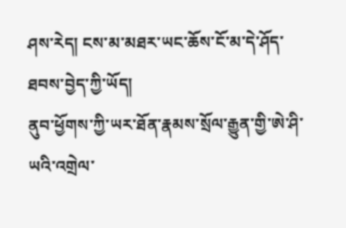ཤས་རེད། ངས་མ་མཐར་ཡང་ཆོས་ངོ་མ་དེ་ཤོད་ཐབས་བྱེད་ཀྱི་ཡོད།
ནུབ་ཕྱོགས་ཀྱི་ཡར་ཐོན་རྣམས་སྲོལ་རྒྱུན་གྱི་ཨེ་ཤི་ཡའི་འགྲེལ་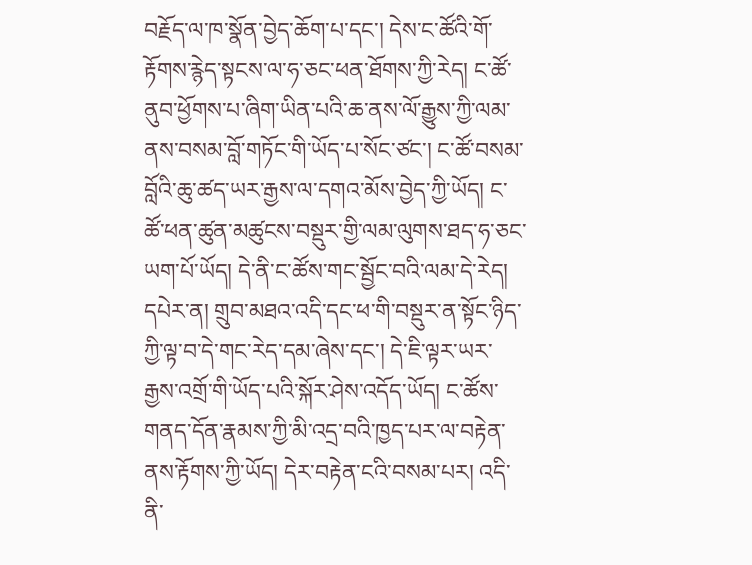བརྗོད་ལ་ཁ་སྣོན་བྱེད་ཆོག་པ་དང་། དེས་ང་ཚོའི་གོ་རྟོགས་རྙེད་སྟངས་ལ་ཧ་ཅང་ཕན་ཐོགས་ཀྱི་རེད། ང་ཚོ་ནུབ་ཕྱོགས་པ་ཞིག་ཡིན་པའི་ཆ་ནས་ལོ་རྒྱུས་ཀྱི་ལམ་ནས་བསམ་བློ་གཏོང་གི་ཡོད་པ་སོང་ཙང་། ང་ཚོ་བསམ་བློའི་ཆུ་ཚད་ཡར་རྒྱས་ལ་དགའ་མོས་བྱེད་ཀྱི་ཡོད། ང་ཚོ་ཕན་ཚུན་མཚུངས་བསྡུར་གྱི་ལམ་ལུགས་ཐད་ཧ་ཅང་ཡག་པོ་ཡོད། དེ་ནི་ང་ཚོས་གང་སྦྱོང་བའི་ལམ་དེ་རེད།  དཔེར་ན། གྲུབ་མཐའ་འདི་དང་ཕ་གི་བསྡུར་ན་སྟོང་ཉིད་ཀྱི་ལྟ་བ་དེ་གང་རེད་དམ་ཞེས་དང་། དེ་ཇི་ལྟར་ཡར་རྒྱས་འགྲོ་གི་ཡོད་པའི་སྐོར་ཤེས་འདོད་ཡོད། ང་ཚོས་གནད་དོན་རྣམས་ཀྱི་མི་འདྲ་བའི་ཁྱད་པར་ལ་བརྟེན་ནས་རྟོགས་ཀྱི་ཡོད། དེར་བརྟེན་ངའི་བསམ་པར། འདི་ནི་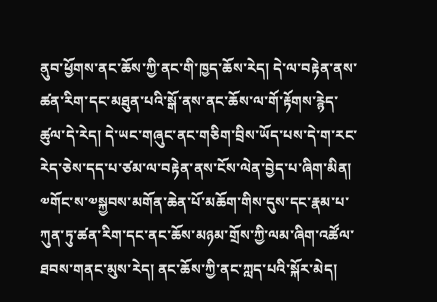ནུབ་ཕྱོགས་ནང་ཆོས་ཀྱི་ནང་གི་ཁྱད་ཆོས་རེད། དེ་ལ་བརྟེན་ནས་ཚན་རིག་དང་མཐུན་པའི་སྒོ་ནས་ནང་ཆོས་ལ་གོ་རྟོགས་རྙེད་ཚུལ་དེ་རེད། དེ་ཡང་གཞུང་ནང་གཅིག་བྲིས་ཡོད་པས་དེ་ག་རང་རེད་ཅེས་དད་པ་ཙམ་ལ་བརྟེན་ནས་ངོས་ལེན་བྱེད་པ་ཞིག་མིན།
༧གོང་ས་༧སྐྱབས་མགོན་ཆེན་པོ་མཆོག་གིས་དུས་དང་རྣམ་པ་ཀུན་ཏུ་ཚན་རིག་དང་ནང་ཆོས་མཉམ་གྲོས་ཀྱི་ལམ་ཞིག་འཚོལ་ཐབས་གནང་མུས་རེད། ནང་ཆོས་ཀྱི་ནང་ཀླད་པའི་སྐོར་མེད།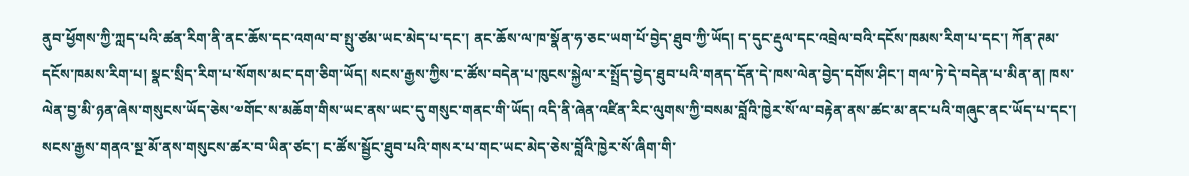ནུབ་ཕྱོགས་ཀྱི་ཀླད་པའི་ཚན་རིག་ནི་ནང་ཆོས་དང་འགལ་བ་སྤུ་ཙམ་ཡང་མེད་པ་དང་། ནང་ཆོས་ལ་ཁ་སྣོན་ཧ་ཅང་ཡག་པོ་བྱེད་ཐུབ་ཀྱི་ཡོད། ད་དུང་རྡུལ་དང་འབྲེལ་བའི་དངོས་ཁམས་རིག་པ་དང་། ཀོན་ཊམ་དངོས་ཁམས་རིག་པ། སྣང་སྲིད་རིག་པ་སོགས་མང་དག་ཅིག་ཡོད། སངས་རྒྱས་ཀྱིས་ང་ཚོས་བདེན་པ་ཁུངས་སྐྱེལ་ར་སྤྲོད་བྱེད་ཐུབ་པའི་གནད་དོན་དེ་ཁས་ལེན་བྱེད་དགོས་ཤིང་། གལ་ཏེ་དེ་བདེན་པ་མིན་ན། ཁས་ལེན་བྱ་མི་ཉན་ཞེས་གསུངས་ཡོད་ཅེས་༧གོང་ས་མཆོག་གིས་ཡང་ནས་ཡང་དུ་གསུང་གནང་གི་ཡོད། འདི་ནི་ཞེན་འཛིན་རིང་ལུགས་ཀྱི་བསམ་བློའི་ཁྱེར་སོ་ལ་བརྟེན་ནས་ཚང་མ་ནང་པའི་གཞུང་ནང་ཡོད་པ་དང་། སངས་རྒྱས་གནའ་སྔ་མོ་ནས་གསུངས་ཚར་བ་ཡིན་ཙང་། ང་ཚོས་སྦྱོང་ཐུབ་པའི་གསར་པ་གང་ཡང་མེད་ཅེས་བློའི་ཁྱེར་སོ་ཞིག་གི་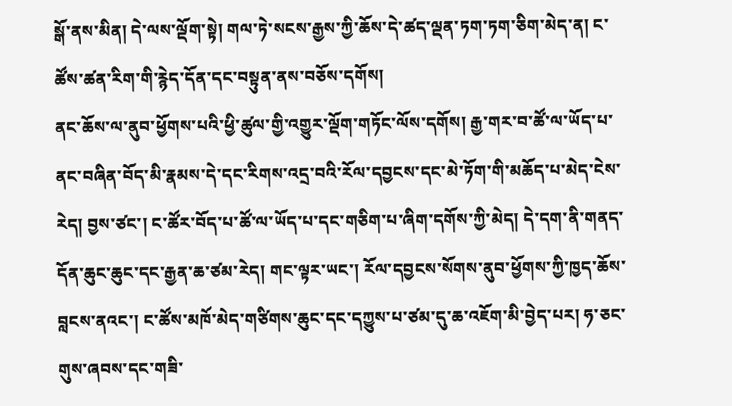སྒོ་ནས་མིན། དེ་ལས་ལྡོག་སྟེ། གལ་ཏེ་སངས་རྒྱས་ཀྱི་ཆོས་དེ་ཚད་ལྡན་ཏག་ཏག་ཅིག་མེད་ན། ང་ཚོས་ཚན་རིག་གི་རྙེད་དོན་དང་བསྟུན་ནས་བཅོས་དགོས།
ནང་ཆོས་ལ་ནུབ་ཕྱོགས་པའི་ཕྱི་ཚུལ་གྱི་འགྱུར་ལྡོག་གཏོང་ལོས་དགོས། རྒྱ་གར་བ་ཚོ་ལ་ཡོད་པ་ནང་བཞིན་བོད་མི་རྣམས་དེ་དང་རིགས་འདྲ་བའི་རོལ་དབྱངས་དང་མེ་ཏོག་གི་མཆོད་པ་མེད་ངེས་རེད། བྱས་ཙང་། ང་ཚོར་བོད་པ་ཚོ་ལ་ཡོད་པ་དང་གཅིག་པ་ཞིག་དགོས་ཀྱི་མེད། དེ་དག་ནི་གནད་དོན་ཆུང་ཆུང་དང་རྒྱན་ཆ་ཙམ་རེད། གང་ལྟར་ཡང་། རོལ་དབྱངས་སོགས་ནུབ་ཕྱོགས་ཀྱི་ཁྱད་ཆོས་བླངས་ནའང་། ང་ཚོས་མཁོ་མེད་གཙིགས་ཆུང་དང་དཀྱུས་པ་ཙམ་དུ་ཆ་འཇོག་མི་བྱེད་པར། ཧ་ཅང་གུས་ཞབས་དང་གཟི་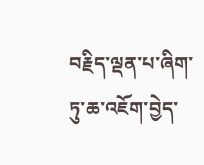བརྗིད་ལྡན་པ་ཞིག་ཏུ་ཆ་འཇོག་བྱེད་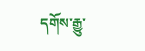དགོས་རྒྱུ་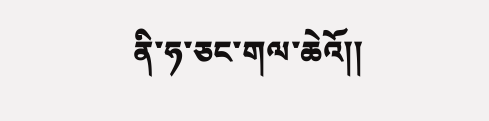ནི་ཧ་ཅང་གལ་ཆེའོ།།